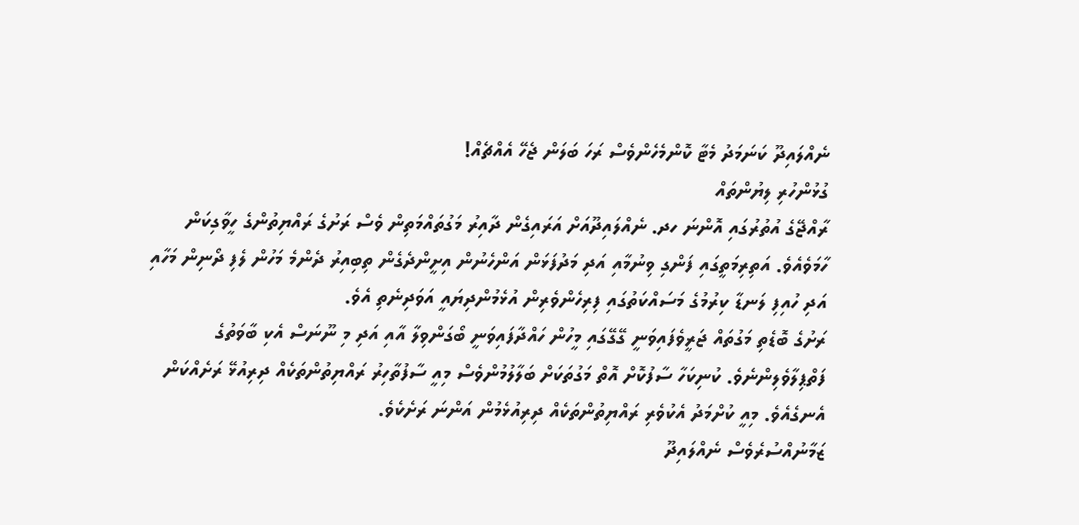ނެއްލައިދޫ ކަނަމަދު މެޓާ ކޮންމެހެންވެސް ރަހަ ބަލަން ޖެހޭ އެއްޗެއް!
ގުޅުންހުރި ލިޔުންތައް
ރާއްޖޭގެ އުތުރުގައި އޮންނަ ހދ. ނެއްލައިދޫއަށް އަރައިގެން ދާއިރު މަގުތައްމަތިން ވެސް ރަށުގެ ރައްޔިތުންގެ ހީވާގިކަން ހާމަވެއެވެ. އަތިރިމަތީގައި ފަންގި ވިނުމާއި އަދި މަދުފަޅަން އަންހެނުން އިށީންދެގެން ތިބިއިރު ދެންމެ މަހުން ލެފި ދޯނިން މަހާއި އަދި ހުއިފި ލަނޑާ ކިރުމުގެ މަސައްކަތުގައި ފިރިހެންވެރިން އުޅެމުންދިޔައީ އަވަދިނެތި އެވެ.
ރަށުގެ ބޮޑެތި މަގުތައް ޖަރީވެފައިވަނީ ގޭގޭގައި މީހުން ހައްދާފައިވަނީ ބޯގަންވިލާ އާއި އަދި މި ނޫނަސް އެކި ބާވަތުގެ ފަތްޕިލާވެލިންނެވެ. ކުނިކަހާ ސާފުކޮށް އޮތް މަގުތަކަށް ބަލާލުމުންވެސް މިއީ ސާފުތާހިރު ރައްޔިތުންތަކެއް ދިރިއުޅޭ ރަށެއްކަން އެނގެއެވެ. މިއީ ކުށްމަދު އެކުވެރި ރައްޔިތުންތަކެއް ދިރިއުޅެމުން އަންނަ ރަށެކެވެ.
ޒަމާނުއްސުރެވެސް ނެއްލައިދޫ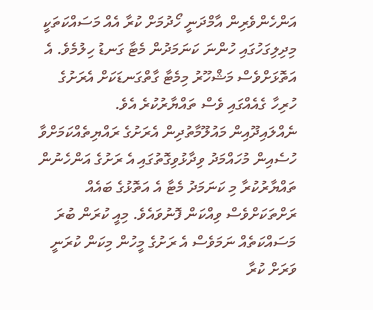އަންހެންވެރިން އާމްދަނީ ހޯދުމަށް ކުރާ އެއް މަސައްކަތަކީ މިދިލިގަހުގައި ހުންނަ ކަނަމަދުން މެޓާ ގަނޑު ހިލުމެވެ. އެ އަތޮޅަށްވެސް މަޝްހޫރު މިމެޓާ ގާތްގަނޑަކަށް އެރަށުގެ ހުރިހާ ގެއެއްގައި ވެސް ތައްޔާރުކުރެ އެވެ.
ނެއްލައިދޫއިން މައުލޫމާތުދިން އެރަށުގެ ރައްޔިތެއްކަމަށްވާ ހުސެއިން މުހައްމަދު ވިދާޅުވިގޮތުގައި އެ ރަށުގެ އަންހެނުން ތައްޔާރުކުރާ މި ކަނަމަދު މެޓާ އެ އަތޮޅުގެ ބައެއް ރަށްތަކަށްވެސް ވިއްކަން ފޮނުވައެވެ. މިއީ ކުރަން ބުރަ މަސައްކަތެއް ނަމަވެސް އެ ރަށުގެ މީހުން މިކަން ކުރަނީ ވަރަށް ކުރާ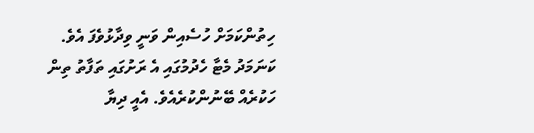ހިތުންކަމަށް ހުސެއިން ވަނީ ވިދާޅުވެފަ އެވެ.
ކަނަމަދު މެޓާ ހެދުމުގައި އެ ރަށުގައި ތަފާތު ތިން ހަކުރެއް ބޭނުންކުރެއެވެ. އެއީ ދިޔާ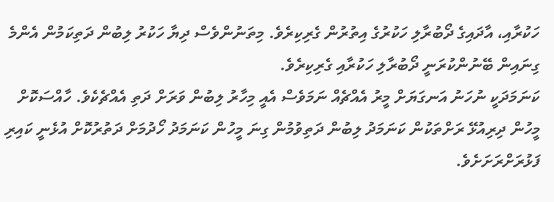ހަކުރާއި، އާދައިގެ ދޯބުރާލި ހަކުރުގެ އިތުރުން ގެރިކިރެވެ. މިތަނުންވެސް ދިޔާ ހަކުރު ލިބުން ދަތިކަމުން އެންމެ ގިނައިން ބޭނުންކުރަނީ ދޯބުރާލި ހަކުރާއި ގެރިކިރެވެ.
ކަނަމަދަކީ ނުހަނު އަނގަޔަށް މީރު އެއްޗެއް ނަމަވެސް އެއީ މިހާރު ލިބުން ވަރަށް ދަތި އެއްޗެކެވެ. ހާއްސަކޮށް މީހުން ދިރިއުޅޭ ރަށްތަކުން ކަނަމަދު ލިބުން ދަތިވުމުން ގިނަ މީހުން ކަނަމަދު ހޯދުމަށް ދަތުރުކޮށް އުޅެނީ ކައިރި ފަޅުރަށްރަށަށެވެ.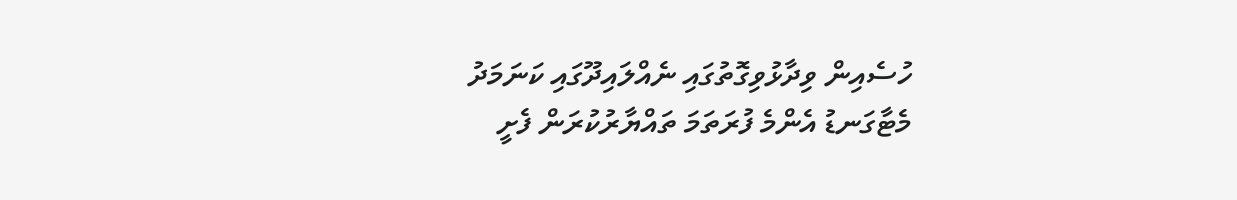ހުސެއިން ވިދާޅުވިގޮތުގައި ނެއްލައިދޫގައި ކަނަމަދު މެޓާގަނޑު އެންމެ ފުރަތަމަ ތައްޔާރުކުރަން ފެށީ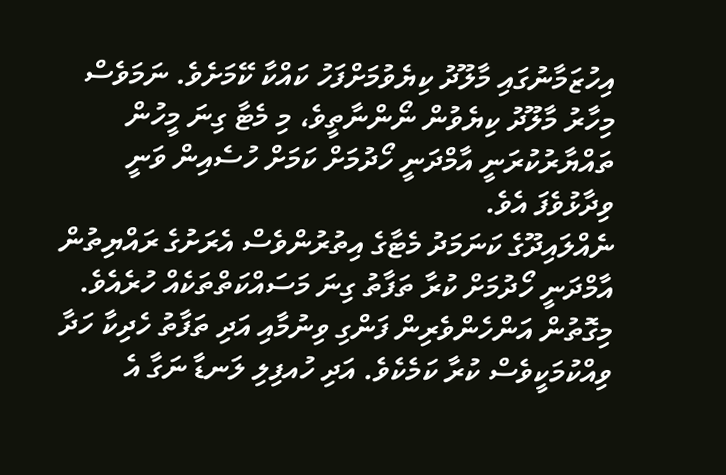އިހުޒަމާނުގައި މާލޫދު ކިޔެވުމަށްފަހު ކައްކާ ކޭމަށެވެ. ނަމަވެސް މިހާރު މާލޫދު ކިޔެވުން ނޯންނާތީވެ، މި މެޓާ ގިނަ މީހުން ތައްޔާރުކުރަނީ އާމްދަނީ ހޯދުމަށް ކަމަށް ހުސެއިން ވަނީ ވިދާޅުވެފަ އެވެ.
ނެއްލައިދޫގެ ކަނަމަދު މެޓާގެ އިތުރުންވެސް އެރަށުގެ ރައްޔިތުން އާމްދަނީ ހޯދުމަށް ކުރާ ތަފާތު ގިނަ މަސައްކަތްތަކެއް ހުރެއެވެ. މިގޮތުން އަންހެންވެރިން ފަންގި ވިނުމާއި އަދި ތަފާތު ހެދިކާ ހަދާ ވިއްކުމަކީވެސް ކުރާ ކަމެކެވެ. އަދި ހުއފިލި ލަނޑާ ނަގާ އެ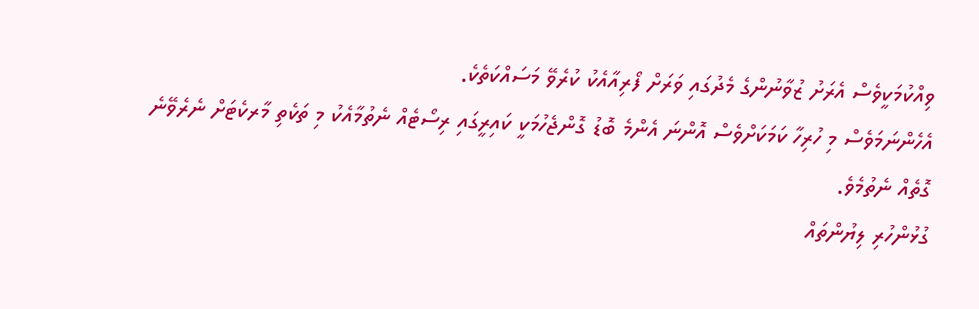ވިއްކުމަކީވެސް އެރަށު ޒުވާނުންގެ މެދުގައި ވަރަށް ފޯރިއާއެކު ކުރެވޭ މަސައްކަތެކެ.
އެހެންނަމަވެސް މި ހުރިހާ ކަމަކަށްވެސް އޮންނަ އެންމެ ބޮޑު ގޮންޖެހުމަކީ ކައިރީގައި ރިސޯޓެއް ނެތުމާއެކު މި ތަކެތި މާރކެޓަށް ނެރެވޭނެ ގޮތެއް ނެތުމެވެ.
ގުޅުންހުރި ލިޔުންތައް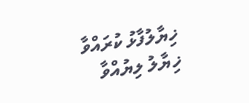ޚިޔާލުފާޅު ކުރައްވާ
ޚިޔާލު ލިޔުއްވާ